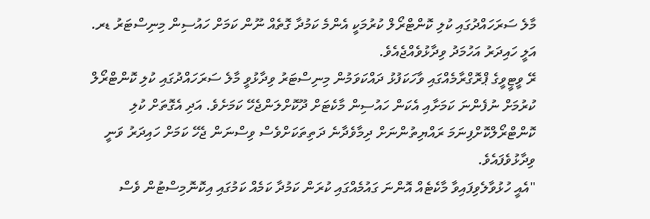މާލެ ސަރަހައްދުގައި ކުލި ކޮންޓްރޯލް ކުރުމަކީ އެންމެ ކަމުދާ ގޮތެއް ނޫން ކަމަށް ހައުސިން މިނިސްޓަރު ޑރ. އަލީ ހައިދަރު އަހުމަދު ވިދާޅުވެއްޖެއެވެ.
ރޭ ވީޓީވީގެ ޕްރޮގްރާމެއްގައި ވާހަކަފުޅު ދައްކަވަމުން މިނިސްޓަރު ވިދާޅުވީ މާލެ ސަރަހައްދުގައި ކުލި ކޮންޓްރޯލް ކުރުމަށް ނުފެންނަ ކަމަށާއި އެކަން ހައުސިން މާކެޓަށް ދޫކޮށްލަންޖެހޭ ކަމަށެވެ. އަދި އެގޮތަށް ކުލި ކޮންޓްރޯލްކޮށްފިނަމަ ރައްޔިތުންނަށް ދިމާވެދާނެ ދަތިތަކަށްވެސް ވިސްނަން ޖެހޭ ކަމަށް ހައިދަރު ވަނީ ވިދާޅުވެފައެވެ.
"އެއީ ހުޅުވާލެވިފައިވާ މާކެޓެއް އޮންނަ ގައުމެއްގައި ކުރަން ކަމުދާ ކަމެއް ކަމުގައި އިކޮނޮމިސްޓުން ވެސް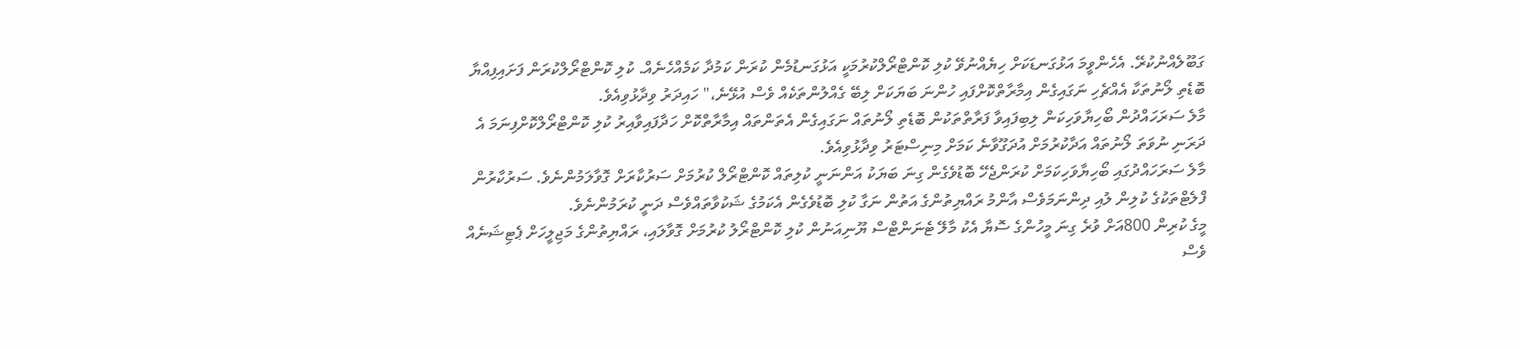ގަބޫލެއްނުކުރޭ. އެހެންވީމަ އަޅުގަނޑަކަށް ހިޔެއްނުވޭ ކުލި ކޮންޓްރޯލްކުރުމަކީ އަޅުގަނޑުމެން ކުރަން ކަމުދާ ކަމެއްހެނެއް. ކުލި ކޮންޓްރޯލްކުރަން ފަށައިފިއްޔާ ބޮޑެތި ލޯނުތަކާ އެއްޗެހި ނަގައިގެން އިމާރާތްކޮށްފައި ހުންނަ ބަޔަކަށް ލިބޭ ގެއްލުންތަކެއް ވެސް އުޅޭނެ،" ހައިދަރު ވިދާޅުވިއެވެ.
މާލެ ސަރަހައްދުން ބޯހިޔާވަހިކަން ލިބިފައިވާ ފަރާތްތަކުން ބޮޑެތި ލޯނުތައް ނަގައިގެން އެތަންތައް އިމާރާތްކޮށް ހަދާފައިވާއިރު ކުލި ކޮންޓްރޯލްކޮށްފިނަމަ އެ ދަރަނި ނުވަތަ ލޯނުތައް އަދާކުރުމަށް އުދަގޫވާނެ ކަމަށް މިނިސްޓަރު ވިދާޅުވިއެވެ.
މާލެ ސަރަހައްދުގައި ބޯހިޔާވަހިކަމަށް ކުރަންޖެހޭ ބޮޑުވެގެން ގިނަ ބަޔަކު އަންނަނީ ކުލިތައް ކޮންޓްރޯލް ކުރުމަށް ސަރުކާރަށް ގޮވާލަމުންނެވެ. ސަރުކާރުން ފްލެޓްތަކުގެ ކުލިން ލުއި ދިންނަމަވެސް އާންމު ރައްޔިތުންގެ އަތުން ނަގާ ކުލި ބޮޑުވެގެން އެކަމުގެ ޝަކުވާތައްވެސް ދަނީ ކުރަމުންނެވެ.
މީގެ ކުރިން 800އަށް ވުރެ ގިނަ މީހުންގެ ސޮޔާ އެކު މާލޭ ޓެނަންޓްސް ޔޫނިއަނުން ކުލި ކޮންޓްރޯލު ކުރުމަށް ގޮވާލައި، ރައްޔިތުންގެ މަޖިލީހަށް ޕެޓިޝަނެއް ވެސް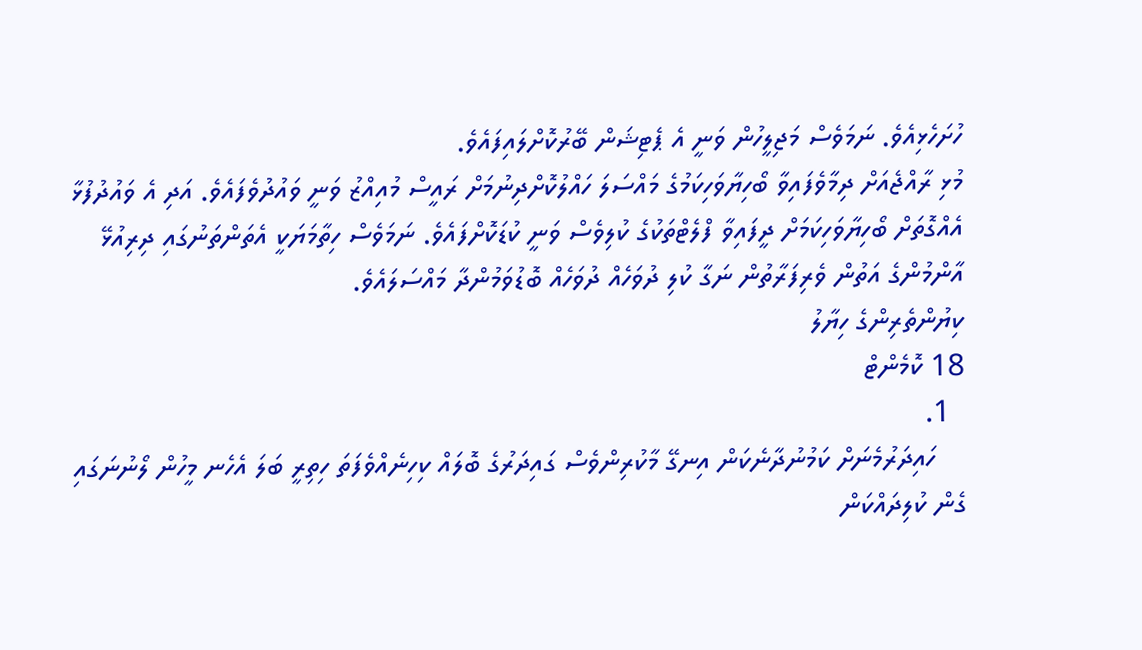ހުށަހެޅިއެވެ. ނަމަވެސް މަޖިލީހުން ވަނީ އެ ޕެޓިޝަން ބޭރުކޮށްލައިފައެވެ.
މުޅި ރާއްޖެއަށް ދިމާވެފައިވާ ބޯހިޔާވަހިކަމުގެ މައްސަލަ ހައްލުކޮށްދިނުމަށް ރައީސް މުއިއްޒު ވަނީ ވައުދުވެފައެވެ. އަދި އެ ވައުދުފުޅާ އެއްގޮތަށް ބޯހިޔާވަހިކަމަށް ދީފައިވާ ފްލެޓްތަކުގެ ކުލިވެސް ވަނީ ކުޑަކޮށްފައެވެ. ނަމަވެސް ހިތާމަޔަކީ އެތަންތަނުގައި ދިރިއުޅޭ އާންމުންގެ އަތުން ވެރިފަރާތުން ނަގާ ކުލި ދުވަހެއް ދުވަހެއް ބޮޑުވަމުންދާ މައްސަލައެވެ.
ކިޔުންތެރިންގެ ހިޔާލު
18 ކޮމެންޓް
  1.
    ހައިދަރުމެނަށް ކަމުނުދާނެކަން އިނގޭ މާކުރިންވެސް ގައިދަރުގެ ބޮލައް ކިހިނެއްވެފަތަ ހިތިރީ ބަލަ އެހެނ މީހުން ލޯނުނަގައި ގެން ކުލިދައްކަން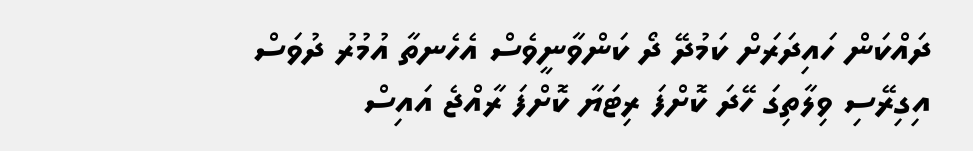ދައްކަން ހައިދަރަށް ކަމުދޭ ދޯ ކަންވާނީވެސް އެހެނތާ އުމުރު ދުވަސް އިގިރޭސި ވިލާތިގަ ހޭދަ ކޮށްފަ ރިޓަޔާ ކޮށްފަ ރާއްޖެ އައިސް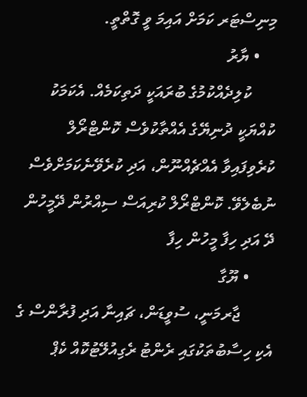މިނިސްޓަރ ކަމަށް އައިމަ ވީ ގޮތްތީ.
    • ޔާރު
      ކުލިދެއްކުމުގެ ބުރައަކީ ދަތިކަމެއް. އެކަމަކު ކުއްޔަކީ ދުނިޔޭގެ އެއްތާކުވެސް ކޮންޓްރޯލް ކުރެވިފައިވާ އެއްޗެއްނޫން، އަދި ކުރެވޭނެކަމަށްވެސް ނުބެލެވޭ. ކޮންޓްރޯލް ކުރިއަސް ސިއްރުން ދޭމީހުން ދޭ އަދި ހިފާ މީހުން ހިފާ
      • ޔޫގާ
        ޖާރމަނީ، ސުވީޑަން، ޗައިނާ އަދި ފުރާންސް ގެ އެކި ހިސާބުތަކުގައި ރެންޓު ރެގިއުލޭޓުކޮއް ކެޕް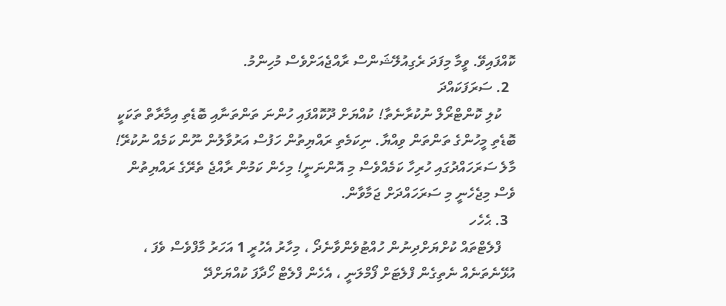ކޮއްފައިވޭ. ވީމާ މިފަދަ ރެގިއުލޭޝަންސް ރާއްޖެއަށްވެސް މުހިންމު.
  2. ސަރަފަކައްދަ
    ކުލި ކޮންޓްރޯލް ނުކުރާނެތާ! ކުއްޔަށް ދޫކޮއްފައި ހުންނަ ތަންތަނާއި ބޮޑެތި އިމާރާތް ތަކަކީ ބޮޑެތި މީހުންގެ ތަންތަން ވިއްޔާ. ނިކަމެތި ރައްޔިތުން ހަފުސް އަރުވާލުން ނޫން ކަމެއް ނުކުރޭ! މާލެ ސަރަހައްދުގައި ހުރިހާ ކަމެއްވެސް މި އޮންނަނީ! މިހެން ކަމުން ރާއްޖެ ތެރޭގެ ރައްޔިތުން ވެސް މިޖެހެނީ މި ސަރަހައްދަށް ޖަމާވާން.
  3. ޙެހެހ
    ފްލެޓްތައް ކުށްޔަށްދިނުން ހުއްޓުވެންވާނެދޯ ، މިހާރު އެހުރީ 1 އަހަރު މާފްވެސް ވެފަ ، އުޅޭނެތަނެއް ނެތިގެން ފްލެޓަށް ފޯމްލަނީ ، އެހެން ފްލެޓް ހޯދާފަ ކުއްޔަށްދޭ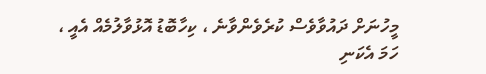މީހުނަށް ދައުވާވެސް ކުރެވެންވާނެ ، ކިހާބޮޑު އޮޅުވާލުމެއް އެއީ ، ހަމަ އެކަނި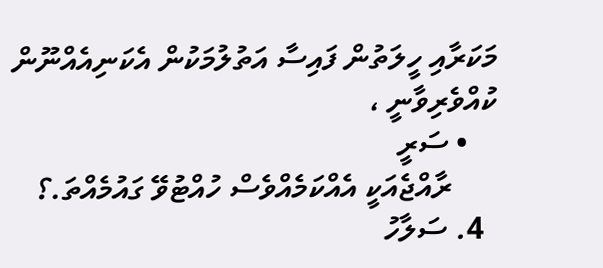މަކަރާއި ހީލަތުން ފައިސާ އަތުލުމަކުން އެކަނިއެއްނޫން ކުއްވެރިވާނީ ،
    • ސަރީ
      ރާއްޖެއަކީ އެއްކަމެއްވެސް ހުއްޓުވޭ ގައުމެއްތަ.؟
  4. ސަލާހު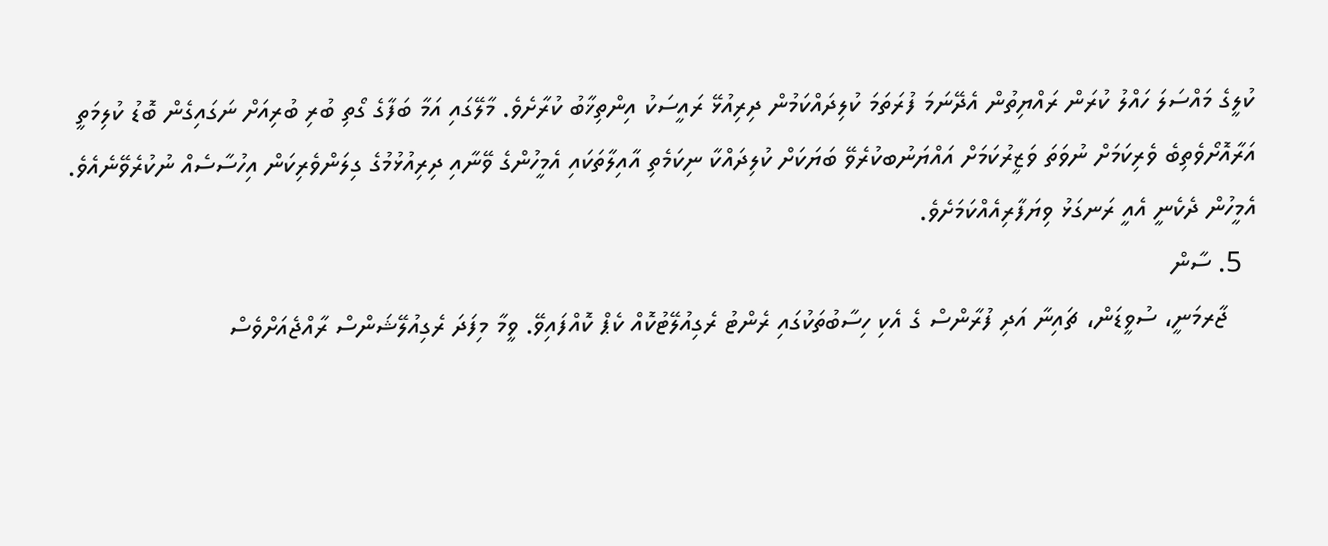ކުލީގެ މައްސަލަ ހައްލު ކުރަން ރައްޔިތުން އެދޭނަމަ ފުރަތަމަ ކުލިދައްކަމުން ދިރިއުޅޭ ރައީސަކު އިންތިޚާބު ކުރާށެވެ. މާލޭގައި އަމާ ބަފާގެ ގޯތި ބުރި ބުރިއަށް ނަގައިގެން ބޮޑު ކުލިމަތީ އަރާއޮށޯވެތިބެ ވެރިކަމަށް ނުވަތަ ވަޒީރުކަމަށް އައްޔަނުބކުރެވޭ ބަޔަކަށް ކުލިދައްކާ ނިކަމެތި އާއިލާތަކައި އެމީހުންގެ ވޭނާއި ދިރިއުޅުމުގެ ގިލަންވެރިކަން އިހުސާސެއް ނުކުރެވޭނެއެވެ. އެމީހުން ދެކެނީ އެއީ ރަނގަޅު ވިޔަފާރިއެއްކަމަށެވެ.
  5. ސާން
    ޖާރމަނީ، ސުވީޑަން، ޗައިނާ އަދި ފުރާންސް ގެ އެކި ހިސާބުތަކުގައި ރެންޓު ރެގިއުލޭޓުކޮއް ކެޕް ކޮއްފައިވޭ. ވީމާ މިފަދަ ރެގިއުލޭޝަންސް ރާއްޖެއަށްވެސް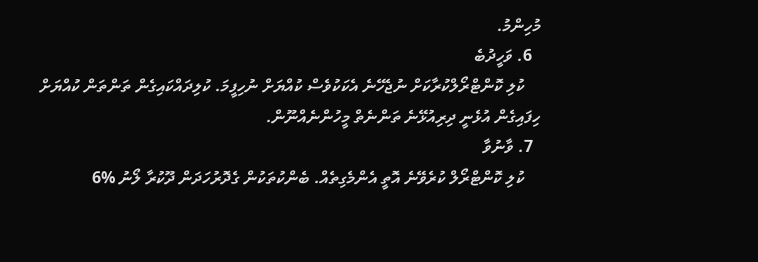މުހިންމު.
  6. ވަހީދުބެ
    ކުލި ކޮންޓްރޯލްކުރާކަށް ނުޖެހޭނެ އެކަކުވެސް ކުއްޔަށް ނުހިފީމަ. ކުލިދައްކައިގެން ތަންތަން ކުއްޔަށް ހިފައިގެން އުޅެނީ ދިރިއުޅޭނެ ތަންނެތް މީހުންނެއްނޫން.
  7. ވާނުވާ
    ކުލި ކޮންޓްރޯލް ކުރެވޭނެ އޮތީ އެންމެގިތެއް. ބެންކުތަކުން ގެދޮރުހަދަން ދޫކުރާ ލޯނު %6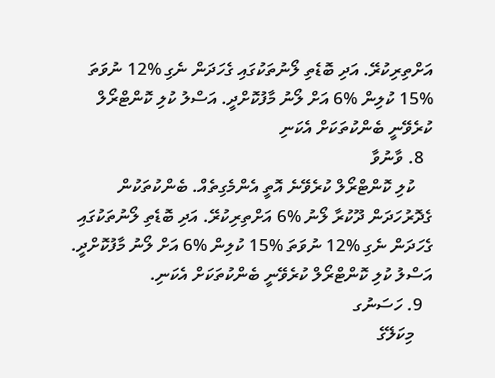އަށްތިރިކުރޭ. އަދި ބޮޑެތި ލޯނުތަކުގައި ގެހަދަން ނެގި %12 ނުވަތަ %15 ކުލިން %6 އަށް ލޯނު މާފުކޮށްދީ. އަސްލު ކުލި ކޮންޓްރޯލް ކުރެވޭނީ ބެންކުތަކަށް އެކަނި
  8. ވާނުވާ
    ކުލި ކޮންޓްރޯލް ކުރެވޭނެ އޮތީ އެންމެގިތެއް. ބެންކުތަކުން ގެދޮރުހަދަން ދޫކުރާ ލޯނު %6 އަށްތިރިކުރޭ. އަދި ބޮޑެތި ލޯނުތަކުގައި ގެހަދަން ނެގި %12 ނުވަތަ %15 ކުލިން %6 އަށް ލޯނު މާފުކޮށްދީ. އަސްލު ކުލި ކޮންޓްރޯލް ކުރެވޭނީ ބެންކުތަކަށް އެކަނި.
  9. ހަސަނުގ
    މިކަލޭގެ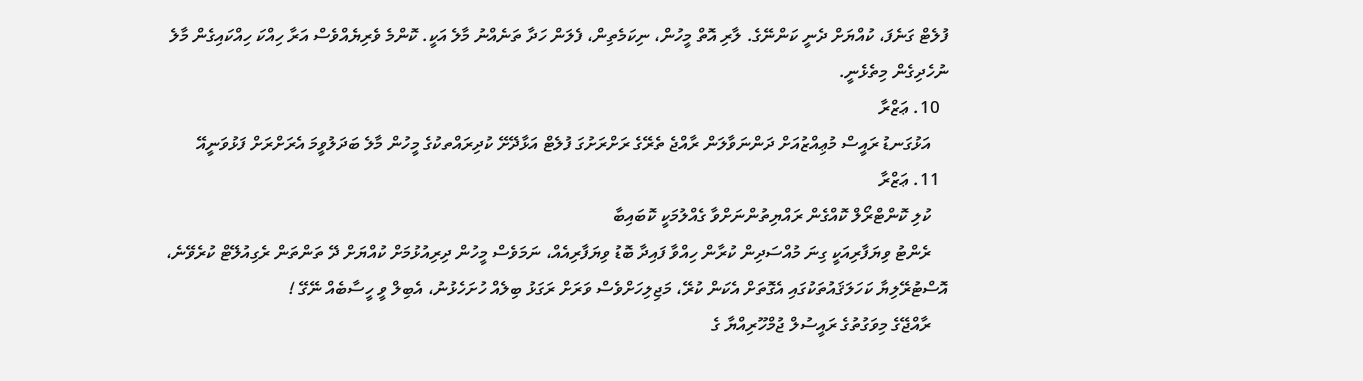ފުލެޓް ގަނެފަ، ކުއްޔަށް ދެނީ ކަންނޭގެ. ލާރި އޮތް މީހުން، ނިކަމެތިން، ފެލަން ހަދާ ތަނެއްނު މާލެ އަކީ. ކޮންމެ ވެރިޔެއްވެސް އަރާ ހިއްކަ ހިއްކައިގެން މާލެ ނުހެދިގެން މިތެޅެނީ.
  10. ޢަޒްރާ
    އަޅުގަނޑު ރައީސް މުޢިއްޒުއަށް ދަންނަވާލަން ރާއްޖެ ތެރޭގެ ރަށްރަށުގަ ފުލެޓް އަޅާދޭށޭ ކުދިރައްތކުގެ މީހުން މާލެ ބަދަލުވީމަ އެރަށްރަށް ފަޅުވަނީއޭ
  11. ޢަޒްރާ
    ކުލި ކޮންޓްރޯލް ކޮއްގެން ރައްޔިތުންނަށްވާ ގެއްލުމަކީ ކޮބައިބާ
    ރެންޓު ވިޔަފާރިއަކީ ގިނަ މުއްސަދިން ކުރާން ހިއްވާ ފައިދާ ބޮޑު ވިޔަފާރިއެއް، ނަމަވެސް މީހުން ދިރިއުޅުމަށް ކުއްޔަށް ދޭ ތަންތަން ރެގިއުލޭޓް ކުރެވޭނެ، އޮސްޓުރޭލިޔާ ކަހަލަޤައުތަކުގައި އެގޮތަށް އެކަން ކުރޭ، މަޖިލިހަށްވެސް ވަރަށް ރަގަޅު ބިލެއް ހުށަހެޅުނު، އެބިލް ވީ ހީސާބެއް ނޭގޭ !
    ރާއްޖޭގެ މިވަގުތުގެ ރައީސުލް ޖުމްހޫރިއްޔާ ގެ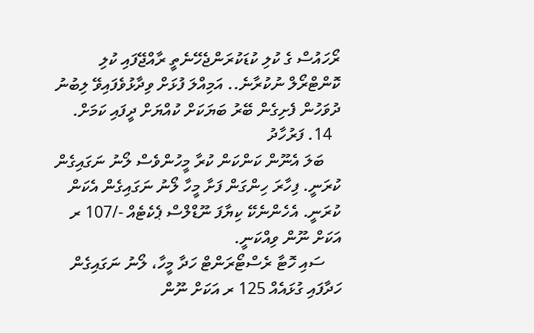ރޯހައުސް ގެ ކުލި ކުޑަކުރަންޖެހޭނެތީ ރާއްޖޭފައި ކުލި ކޮންޓްރޯލް ނުކުރާނެ.. އަމިއްލަ ފުޅަށް ވިދާޅުވެފައިވޭ ލިބުނު ދުވަހުން ފެށިގެން ބޭރު ބަޔަކަށް ކުއްޔަށް ދީފައި ކަމަށް.
  14. ފަރުހާދު
    ބަލަ އެނޫން ކަންކަން ކުރާ މީހުންވެސް ލޯނު ނަގައިގެން ކުރަނީ. ފިހާރަ ހިންގަން ފަށާ މީހާ ލޯނު ނަގައިގެން އެކަން ކުރަނީ. އެހެންނެކޭ ކިޔާފަ ނޫޑްލްސް ޕެކެޓެއް -/107 ރ އަކަށް ނޫން ވިއްކަނީ.
    ސައި ހޮޓާ ރެސްޓޯރަންޓް ހަދާ މީހާ، ލޯނު ނަގައިގެން ހަދާފައި ގުޅައެއް 125 ރ އަކަށް ނޫން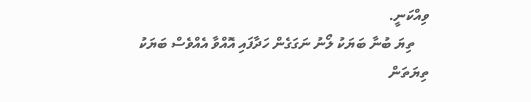ވިއްކަނީ.
    ތިޔަ ބުނާ ބަޔަކު ލޯނު ނަގަގެން ހަދާފައި އޮއްވާ އެއްވެސް ބަޔަކު ތިޔަތަން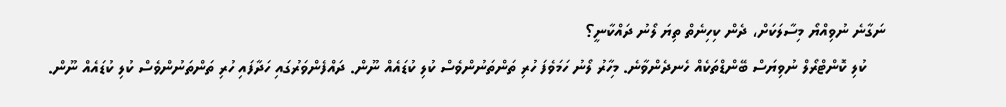ނަގާނެ ނުވިއްޔޯ މިސާލަކަށް، ދެން ކިހިނެތް ތިޔަ ލޯނު ދައްކާނީ؟
    ކުލި ކޮންޓްރޯލް ނުވިޔަސް ބޭންޑްތަކެއް ހެނދެންވާނެ. މިހާރު ލޯނު ހަމަވެފަ ހުރި ތަންތަނުންވެސް ކުލި ކުޑައެއް ނޫން. ދައްފެންވަރުގައި ހަދާފައި ހުރި ތަންތަނުންވެސް ކުލި ކުޑައެއް ނޫން.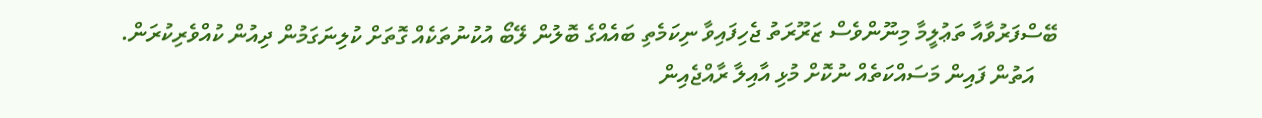ބޭސްފަރުވާއާ ތަޢުލީމާ މިނޫންވެސް ޒަރޫރަތު ޖެހިފައިވާ ނިކަމެތި ބައެއްގެ ބޮލުން ލޭބޯ އުކުނުތަކެއް ގޮތަށް ކުލިނަގަމުން ދިއުން ކުއްވެރިކުރަން.
    އަތުން ފައިން މަސައްކަތެއް ނުކޮށް މުޅި އާއިލާ ރާއްޖެއިން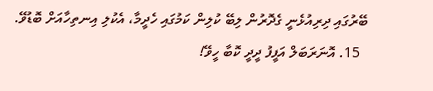ބޭރުގައި ދިރިއުޅެނީ ގެދޮރުން ލިބޭ ކުލިން ކަމުގައި ހެދީމާ، އެކުލި އިނތިހާއަށް ބޮޑުވޭ.
  15. އޮނަރަބަލް އަފީފު ދީދީ ކޮބާ ހީވޭ!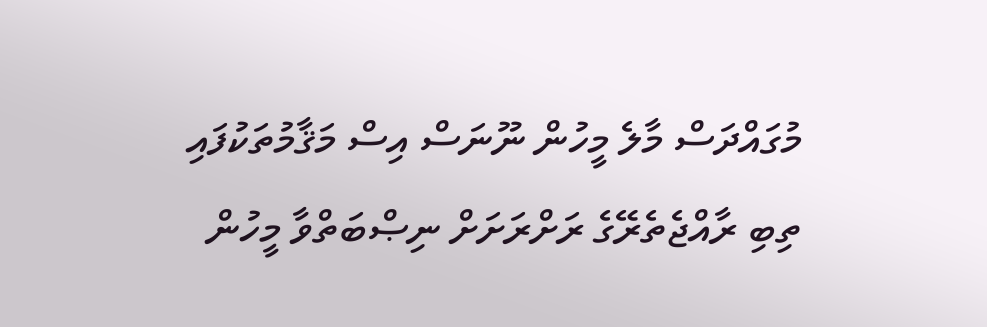މުގައްދަސް މާލެ މީހުން ނޫނަސް އިސް މަޤާމުތަކުފައި ތިބި ރާއްޖެތެރޭގެ ރަށްރަށަށް ނިޞްބަތްވާ މީހުން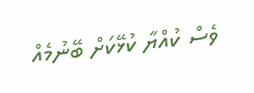ވެސް ކުއްޔާ ކުޅޭކަށް ބޭނުމެއް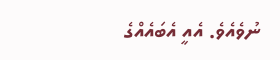ނުވެއެވެ. އެއީ އެބައެއްގެ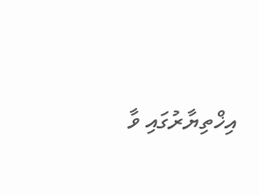އިޚްތިޔާރުގައި ވާ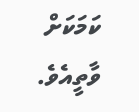ކަމަކަށް ވާތީއެވެ.